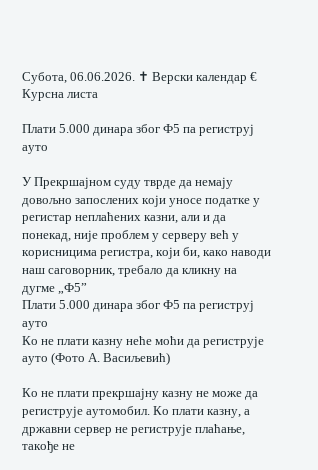Субота, 06.06.2026. ✝ Верски календар € Курсна листа

Плати 5.000 динара због Ф5 па региструј ауто

У Прекршајном суду тврде да немају довољно запослених који уносе податке у регистар неплаћених казни, али и да понекад, није проблем у серверу већ у корисницима регистра, који би, како наводи наш саговорник, требало да кликну на дугме „Ф5”
Плати 5.000 динара због Ф5 па региструј ауто
Ко не плати казну неће моћи да региструје ауто (Фото А. Васиљевић)

Ко не плати прекршајну казну не може да региструје аутомобил. Ко плати казну, а државни сервер не региструје плаћање, такође не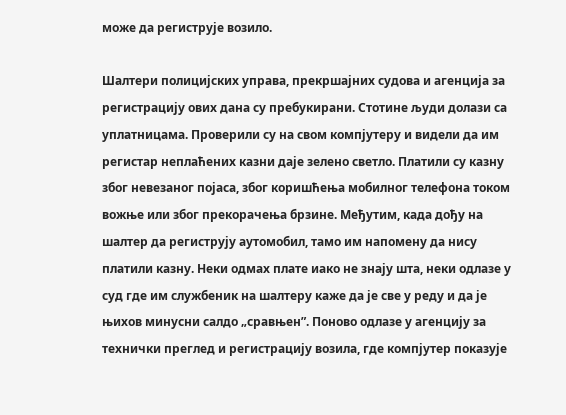може да региструје возило.

Шалтери полицијских управа, прекршајних судова и агенција за регистрацију ових дана су пребукирани. Стотине људи долази са уплатницама. Проверили су на свом компјутеру и видели да им регистар неплаћених казни даје зелено светло. Платили су казну због невезаног појаса, због коришћења мобилног телефона током вожње или због прекорачења брзине. Међутим, када дођу на шалтер да региструју аутомобил, тамо им напомену да нису платили казну. Неки одмах плате иако не знају шта, неки одлазе у суд где им службеник на шалтеру каже да је све у реду и да је њихов минусни салдо „сравњен”. Поново одлазе у агенцију за технички преглед и регистрацију возила, где компјутер показује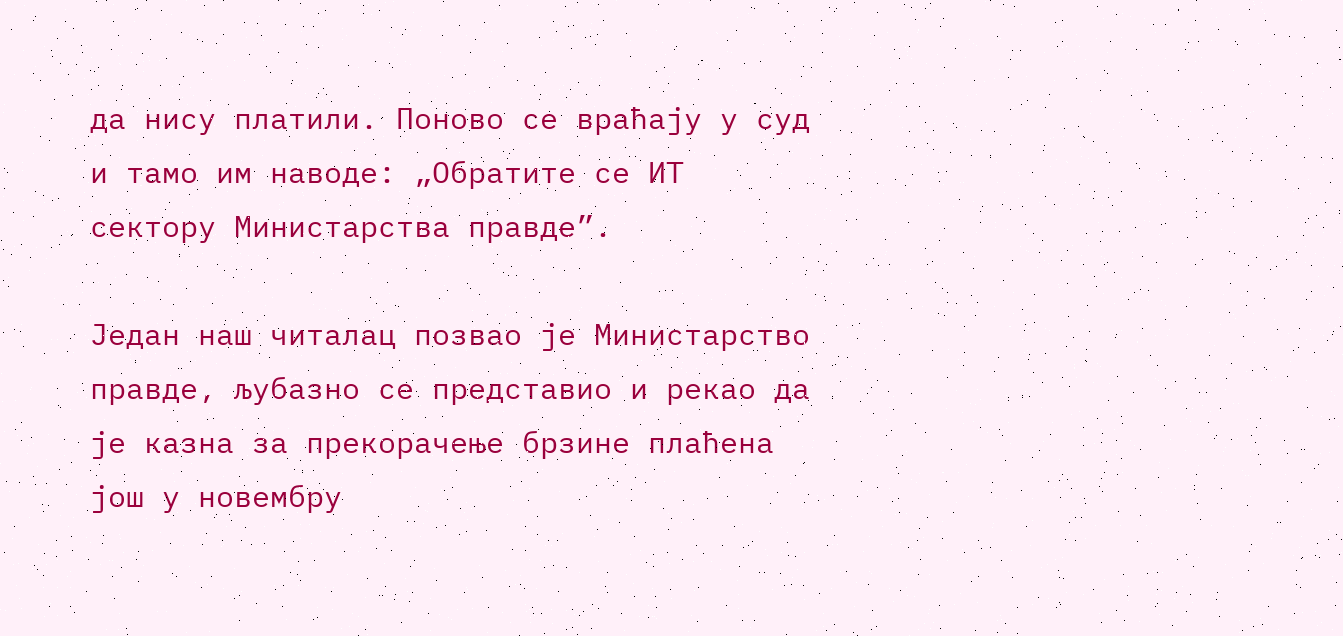да нису платили. Поново се враћају у суд и тамо им наводе: „Обратите се ИТ сектору Министарства правде”.

Један наш читалац позвао је Министарство правде, љубазно се представио и рекао да је казна за прекорачење брзине плаћена још у новембру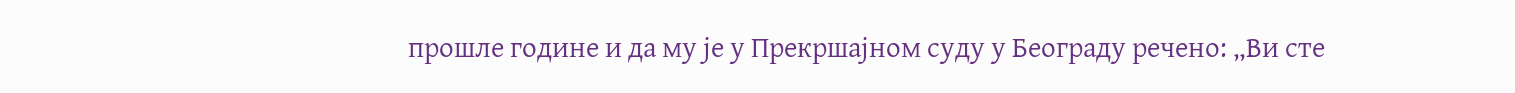прошле године и да му је у Прекршајном суду у Београду речено: „Ви сте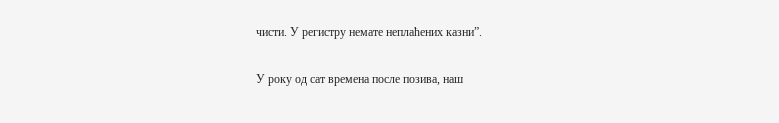чисти. У регистру немате неплаћених казни”.

У року од сат времена после позива, наш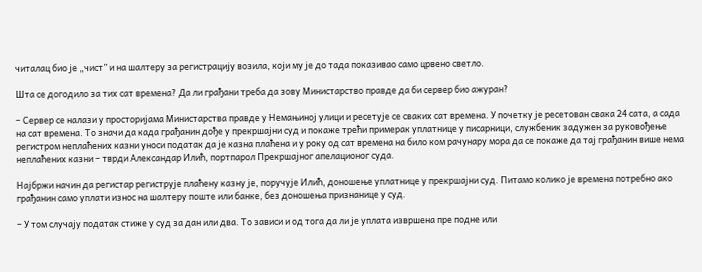читалац био је „чист” и на шалтеру за регистрацију возила, који му је до тада показивао само црвено светло.

Шта се догодило за тих сат времена? Да ли грађани треба да зову Министарство правде да би сервер био ажуран?

– Сервер се налази у просторијама Министарства правде у Немањиној улици и ресетује се сваких сат времена. У почетку је ресетован свака 24 сата, а сада на сат времена. То значи да када грађанин дође у прекршајни суд и покаже трећи примерак уплатнице у писарници, службеник задужен за руковођење регистром неплаћених казни уноси податак да је казна плаћена и у року од сат времена на било ком рачунару мора да се покаже да тај грађанин више нема неплаћених казни – тврди Александар Илић, портпарол Прекршајног апелационог суда.

Најбржи начин да регистар региструје плаћену казну је, поручује Илић, доношење уплатнице у прекршајни суд. Питамо колико је времена потребно ако грађанин само уплати износ на шалтеру поште или банке, без доношења признанице у суд.

– У том случају податак стиже у суд за дан или два. То зависи и од тога да ли је уплата извршена пре подне или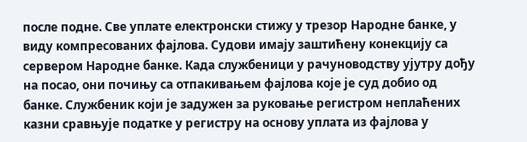после подне. Све уплате електронски стижу у трезор Народне банке, у виду компресованих фајлова. Судови имају заштићену конекцију са сервером Народне банке. Када службеници у рачуноводству ујутру дођу на посао, они почињу са отпакивањем фајлова које је суд добио од банке. Службеник који је задужен за руковање регистром неплаћених казни сравњује податке у регистру на основу уплата из фајлова у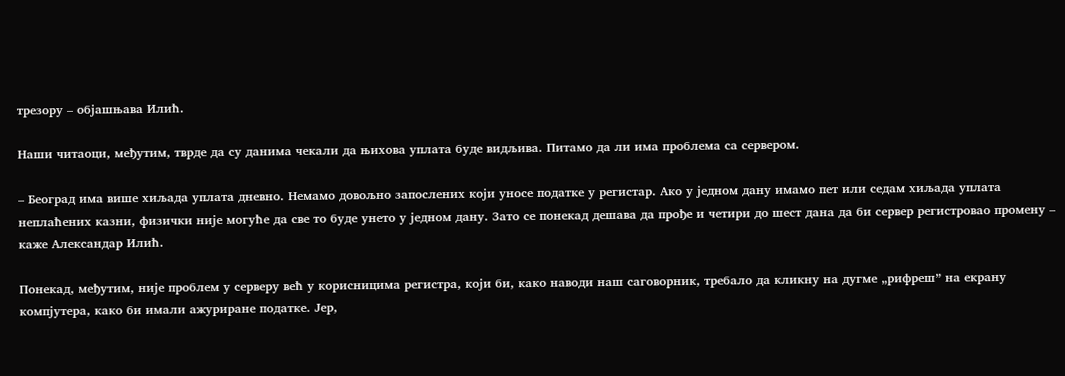трезору – објашњава Илић.

Наши читаоци, међутим, тврде да су данима чекали да њихова уплата буде видљива. Питамо да ли има проблема са сервером.

– Београд има више хиљада уплата дневно. Немамо довољно запослених који уносе податке у регистар. Ако у једном дану имамо пет или седам хиљада уплата неплаћених казни, физички није могуће да све то буде унето у једном дану. Зато се понекад дешава да прође и четири до шест дана да би сервер регистровао промену – каже Александар Илић.

Понекад, међутим, није проблем у серверу већ у корисницима регистра, који би, како наводи наш саговорник, требало да кликну на дугме „рифреш” на екрану компјутера, како би имали ажуриране податке. Јер,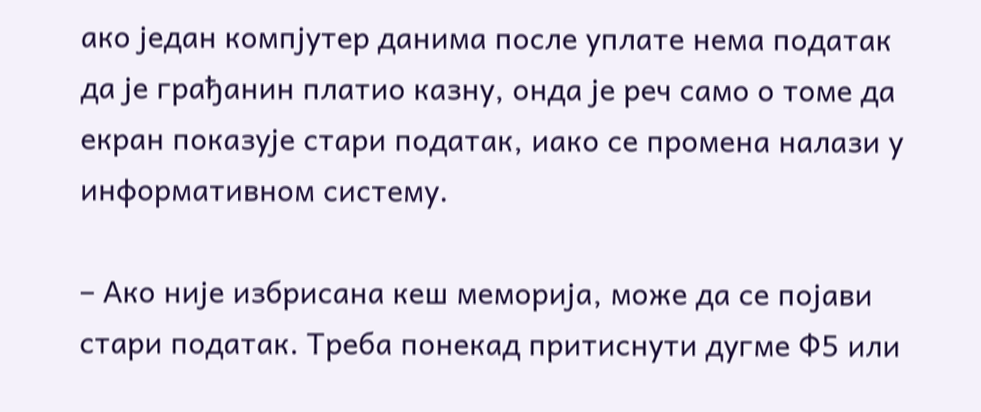ако један компјутер данима после уплате нема податак да је грађанин платио казну, онда је реч само о томе да екран показује стари податак, иако се промена налази у информативном систему.

– Ако није избрисана кеш меморија, може да се појави стари податак. Треба понекад притиснути дугме Ф5 или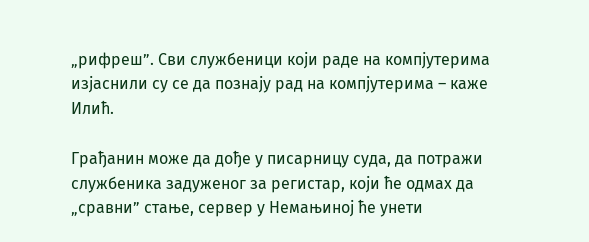„рифреш”. Сви службеници који раде на компјутерима изјаснили су се да познају рад на компјутерима – каже Илић.

Грађанин може да дође у писарницу суда, да потражи службеника задуженог за регистар, који ће одмах да „сравни” стање, сервер у Немањиној ће унети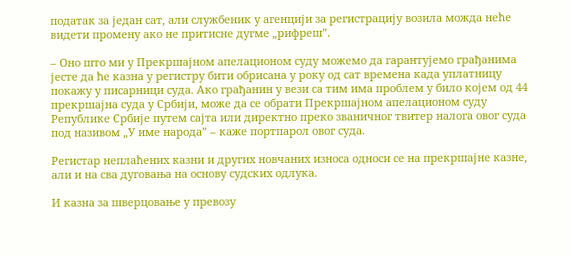податак за један сат, али службеник у агенцији за регистрацију возила можда неће видети промену ако не притисне дугме „рифреш”.

– Оно што ми у Прекршајном апелационом суду можемо да гарантујемо грађанима јесте да ће казна у регистру бити обрисана у року од сат времена када уплатницу покажу у писарници суда. Ако грађанин у вези са тим има проблем у било којем од 44 прекршајна суда у Србији, може да се обрати Прекршајном апелационом суду Републике Србије путем сајта или директно преко званичног твитер налога овог суда под називом „У име народа” – каже портпарол овог суда.

Регистар неплаћених казни и других новчаних износа односи се на прекршајне казне, али и на сва дуговања на основу судских одлука.

И казна за шверцовање у превозу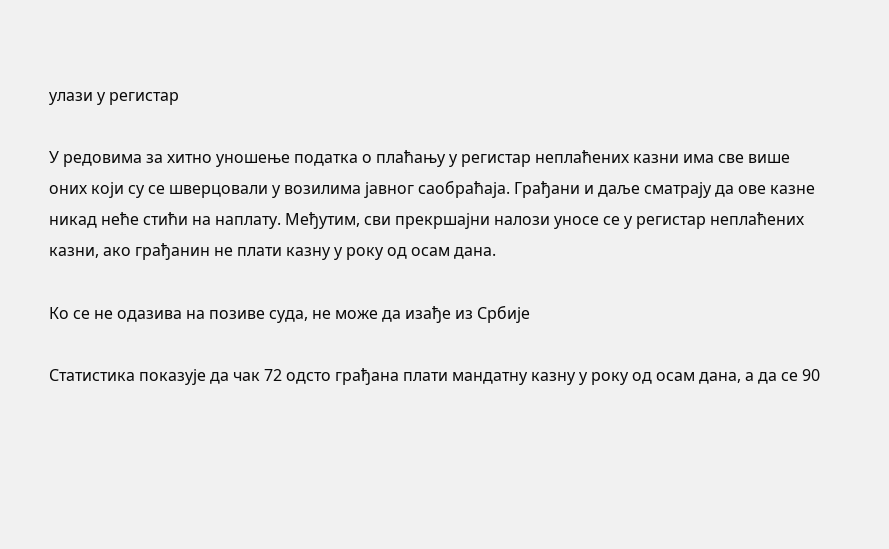улази у регистар

У редовима за хитно уношење податка о плаћању у регистар неплаћених казни има све више оних који су се шверцовали у возилима јавног саобраћаја. Грађани и даље сматрају да ове казне никад неће стићи на наплату. Међутим, сви прекршајни налози уносе се у регистар неплаћених казни, ако грађанин не плати казну у року од осам дана.

Ко се не одазива на позиве суда, не може да изађе из Србије

Статистика показује да чак 72 одсто грађана плати мандатну казну у року од осам дана, а да се 90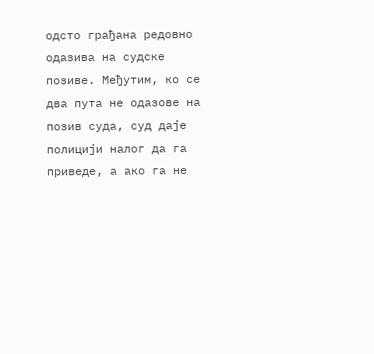одсто грађана редовно одазива на судске позиве. Међутим, ко се два пута не одазове на позив суда, суд даје полицији налог да га приведе, а ако га не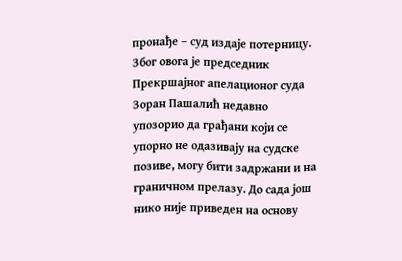пронађе – суд издаје потерницу. Због овога је председник Прекршајног апелационог суда Зоран Пашалић недавно упозорио да грађани који се упорно не одазивају на судске позиве, могу бити задржани и на граничном прелазу. До сада још нико није приведен на основу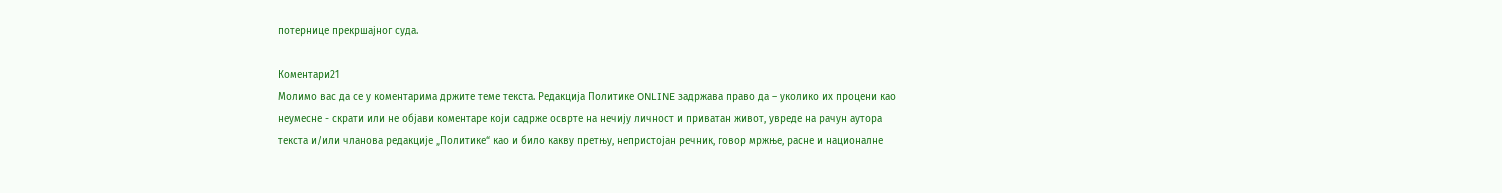потернице прекршајног суда.

Коментари21
Молимо вас да се у коментарима држите теме текста. Редакција Политике ONLINE задржава право да – уколико их процени као неумесне - скрати или не објави коментаре који садрже осврте на нечију личност и приватан живот, увреде на рачун аутора текста и/или чланова редакције „Политике“ као и било какву претњу, непристојан речник, говор мржње, расне и националне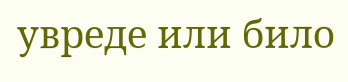увреде или било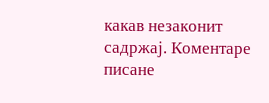какав незаконит садржај. Коментаре писане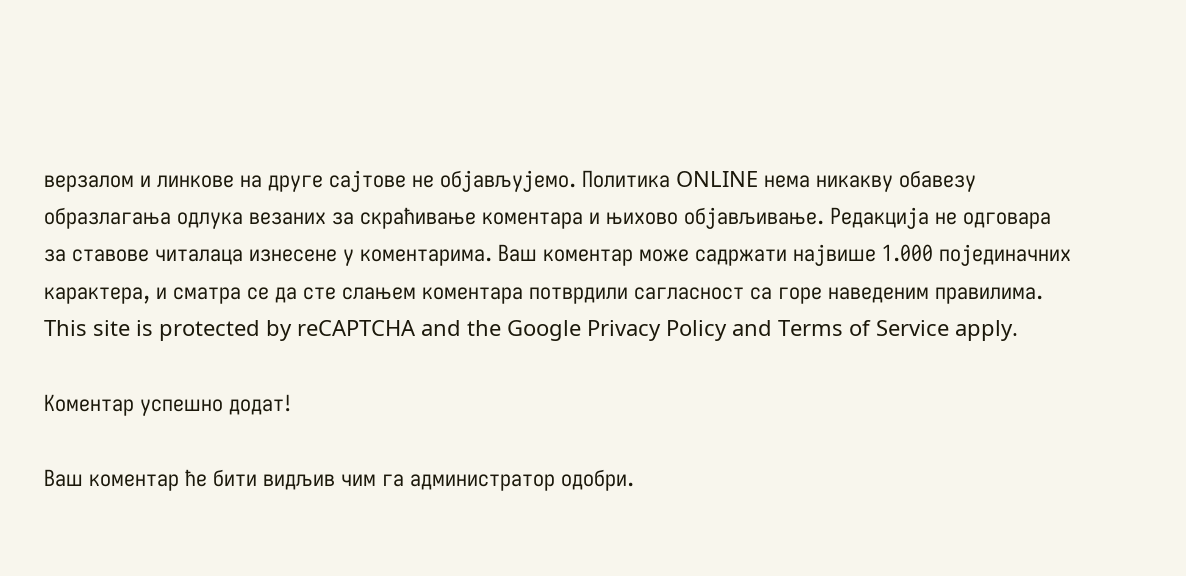верзалом и линкове на друге сајтове не објављујемо. Политика ONLINE нема никакву обавезу образлагања одлука везаних за скраћивање коментара и њихово објављивање. Редакција не одговара за ставове читалаца изнесене у коментарима. Ваш коментар може садржати највише 1.000 појединачних карактера, и сматра се да сте слањем коментара потврдили сагласност са горе наведеним правилима.
This site is protected by reCAPTCHA and the Google Privacy Policy and Terms of Service apply.

Комeнтар успeшно додат!

Ваш комeнтар ћe бити видљив чим га администратор одобри.